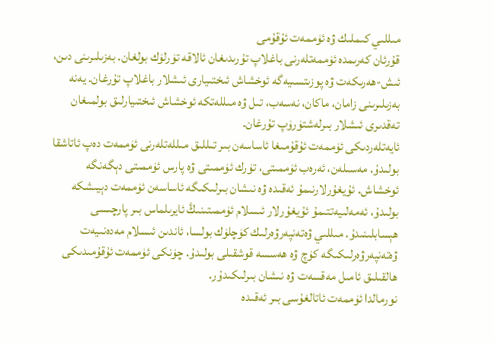مىللىي كىملىك ۋە ئۈممەت ئۇقۇمى
قۇرئان كەرىمدە ئۈممەتلەرنى باغلاپ تۇرىدىغان ئالاقە تۈرلۈك بولغان. بەزىلىرىنى دىن، ئىش-ھەرىكەت ۋە پوزىتسىيەگە ئوخشاش ئىختىيارى ئىشلار باغلاپ تۇرغان. يەنە بەزىلىرىنى زامان، ماكان، نەسەب، تىل ۋە مىللەتكە ئوخشاش ئىختىيارلىق بولمىغان تەقدىرى ئىشلار بىرلەشتۈرۈپ تۇرغان.
ئايەتلەردىكى ئۈممەت ئۇقۇمىغا ئاساسەن بىر تىللىق مىللەتلەرنى ئۈممەت دەپ ئاتاشقا بولىدۇ. مەسىلەن، ئەرەب ئۈممىتى، تۈرك ئۈممىتى ۋە پارس ئۈممىتى دېگەنگە ئوخشاش. ئۇيغۇرلارنىمۇ ئەقىدە ۋە نىشان بىرلىكىگە ئاساسەن ئۈممەت دېيىشكە بولىدۇ، ئەمەلىيەتتىمۇ ئۇيغۇرلار ئىسلام ئۈممىتىنىڭ ئايرىلماس بىر پارچىسى ھېسابلىنىدۇ. مىللىي ۋەتەنپەرۋەرلىك كۈچلۈك بولسا، ئاندىن ئىسلام مەدەنىيەت ۋەتەنپەرۋەرلىكىگە كۈچ ۋە ھەسسە قوشقىلى بولىدۇ. چۈنكى ئۈممەت ئۇقۇمىدىكى ھالقىلىق ئامىل مەقسەت ۋە نىشان بىرلىكىدۇر.
نورمالدا ئۈممەت ئاتالغۇسى بىر ئەقىدە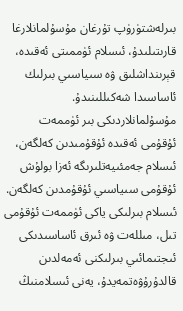بىرلەشتۈرۈپ تۇرغان مۇسۇلمانلارغا قارىتىلىدۇ، ئىسلام ئۈممىتى ئەقىدە، قېرىنداشلىق ۋە سىياسىي بىرلىك ئاساسىدا شەكىللىنىدۇ. مۇسۇلمانلاردىكى بىر ئۈممەت ئۇقۇمى ئەقىدە ئۇقۇمىدىن كەلگەن، ئىسلام جەمئىيەتلىرىگە ئەزا بولۇش ئۇقۇمى سىياسىي ئۇقۇمدىن كەلگەن.
ئىسلام بىرلىكى ياكى ئۈممەت ئۇقۇمى تىل، مىللەت ۋە ئىرق ئاساسىدىكى ئىجتىمائىي بىرلىكنى ئەمەلدىن قالدۇرۇۋەتمەيدۇ، يەنى ئىسلامنىڭ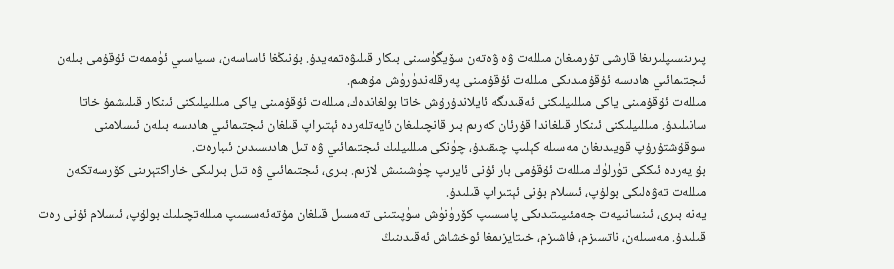پىرىنسىپلىرىغا قارشى تۇرمىغان مىللەت ۋە ۋەتەن سۆيگۈسىنى بىكار قىلىۋەتمەيدۇ. بۇنىڭغا ئاساسەن، سىياسىي ئۈممەت ئۇقۇمى بىلەن ئىجتىمائىي ھادىسە ئۇقۇمىدىكى مىللەت ئۇقۇمىنى پەرقلەندۈرۈش مۇھىم.
مىللەت ئۇقۇمىنى ياكى مىللىيلىكنى ئەقىدىگە ئايلاندۇرۇش خاتا بولغاندەك، مىللەت ئۇقۇمىنى ياكى مىللىيلىكنى ئىنكار قىلىشمۇ خاتا سانىلىدۇ. مىللىيلىكنى ئىنكار قىلغاندا قۇرئان كەرىم بىر قانچىلىغان ئايەتلەردە ئېتىراپ قىلغان ئىجتىمائىي ھادىسە بىلەن ئىسلامنى سوقۇشتۇرۇپ قويىدىغان مەسىلە كېلىپ چىقىدۇ، چۈنكى مىللىيلىك ئىجتىمائىي ۋە تىل ھادىسىدىن ئىبارەت.
بۇ يەردە ئىككى تۈرلۈك مىللەت ئۇقۇمى بار ئۇنى ئايرىپ چۈشىنىش لازىم. بىرى، ئىجتىمائىي ۋە تىل بىرلىكى خاراكتېرىنى كۆرسەتكەن مىللەت تەۋەلىكى بولۇپ، ئىسلام بۇنى ئېتىراپ قىلىدۇ.
يەنە بىرى، ئىنسانىيەت جەمئىيىتىدىكى پاسسىپ كۆرۈنۈش سۈپىتىنى تەمسىل قىلغان مۇتەئەسسىپ مىللەتچىلىك بولۇپ، ئىسلام ئۇنى رەت قىلىدۇ. مەسىلەن، ناتسىزم، فاشىزم، خىتايزىمغا ئوخشاش ئەقىدىنىڭ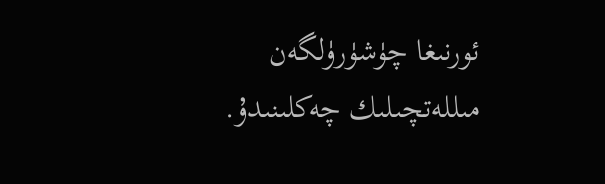ئورنىغا چۈشۈرۈلگەن مىللەتچىلىك چەكلىنىدۇ.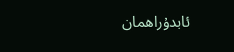ئابدۇراھمان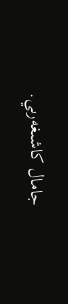جامال كاشىغەرىي.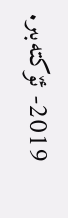2019- ئۆكتەبىر.